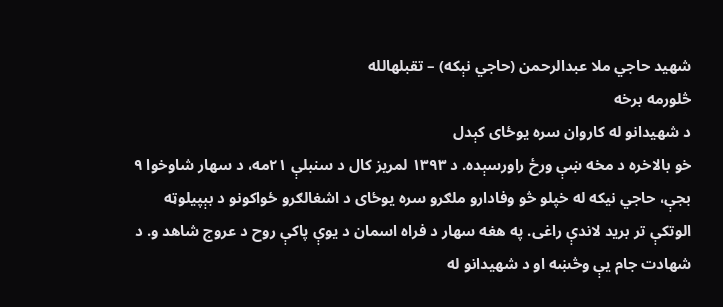شهید حاجي ملا عبدالرحمن (حاجي نېکه) – تقبلهالله
څلورمه برخه
د شهیدانو له کاروان سره یوځای کېدل
خو بالاخره د مخه ښې ورځ راورسېده. د ۱۳۹۳ لمریز کال د سنبلې ۲۱مه، د سهار شاوخوا ۹ بجې، حاجي نیکه له خپلو څو وفادارو ملګرو سره یوځای د اشغالګرو ځواکونو د بېپیلوټه الوتکې تر برید لاندې راغی. په هغه سهار د فراه اسمان د یوې پاکې روح د عروج شاهد و. د شهادت جام یې وڅښه او د شهیدانو له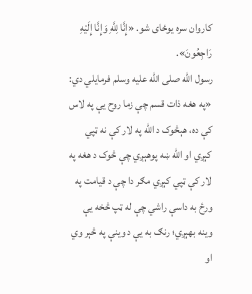کاروان سره یوځای شو. «إِنَّا لِلَّهِ وَإِنَّا إِلَيْهِ رَاجِعُونَ».
رسول الله صلی الله علیه وسلم فرمایلي دي: «په هغه ذات قسم چې زما روح یې په لاس کې ده، هېڅوک د الله په لار کې نه ټپي کېږي او الله ښه پوهېږي چې څوک د هغه په لار کې ټپي کېږي مګر دا چې د قیامت په ورځ به داسې راشي چې له ټپ څخه یې وینه بهېږي؛ رنګ به یې د وینې په څېر وي او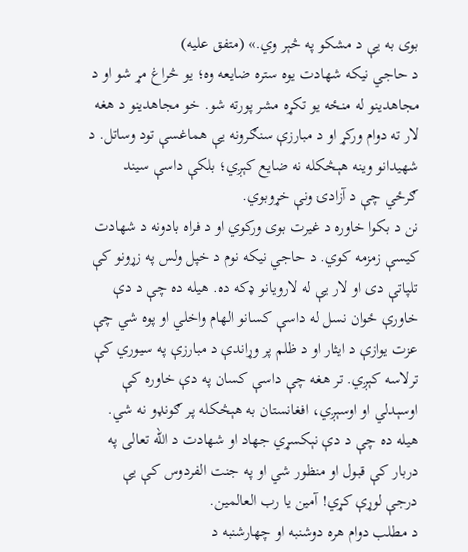بوی به یې د مشکو په څېر وي.» (متفق علیه)
د حاجي نیکه شهادت یوه ستره ضایعه وه؛ یو څراغ مړ شو او د مجاهدینو له منځه یو تکړه مشر پورته شو. خو مجاهدینو د هغه لار ته دوام ورکړ او د مبارزې سنګرونه یې هماغسې تود وساتل. د شهیدانو وینه هېڅکله نه ضایع کېږي؛ بلکې داسې سیند ګرځي چې د آزادۍ ونې خړوبوي.
نن د بکوا خاوره د غیرت بوی ورکوي او د فراه بادونه د شهادت کیسې زمزمه کوي. د حاجي نیکه نوم د خپل ولس په زړونو کې تلپاتې دی او لار یې له لارویانو ډکه ده. هیله ده چې د دې خاورې ځوان نسل له داسې کسانو الهام واخلي او پوه شي چې عزت یوازې د ایثار او د ظلم پر وړاندې د مبارزې په سیوري کې ترلاسه کېږي. تر هغه چې داسې کسان په دې خاوره کې اوسېدلي او اوسېږي، افغانستان به هېڅکله پر ګونډو نه شي.
هیله ده چې د دې نېکسړي جهاد او شهادت د الله تعالی په دربار کې قبول او منظور شي او په جنت الفردوس کې یې درجې لوړې کړي! آمین یا رب العالمین.
د مطلب دوام هره دوشنبه او چهارشنبه د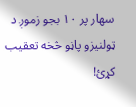سهار پر ۱۰ بجو زموږ د ټولنیزو پاڼو څخه تعقیب کړئ!